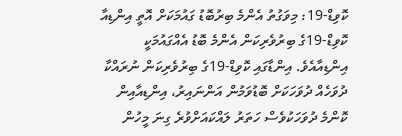ކޮވިޑް-19: މިވަގުތު އެންމެ ބިރުބޮޑު ގައުމަކަށް އޮތީ އިންޑިއާ
ކޮވިޑް-19ގެ ބިރުވެރިކަން އެންމެ ބޮޑު އެއްގައުމަކީ އިންޑިއާއެވެ. އިންޑާގައި ކޮވިޑް-19ގެ ބިރުވެރިކަން ނުރައްކާ ދުވަހެއް ދުވަހަކަށް ބޮޑުވަމުން އަންނައިރު، އިންޑިއާއިން ކޮންމެ ދުވަހަކުވެސް ހަތަރު ލައްކައަށްވުރެ ގިނަ މީހުން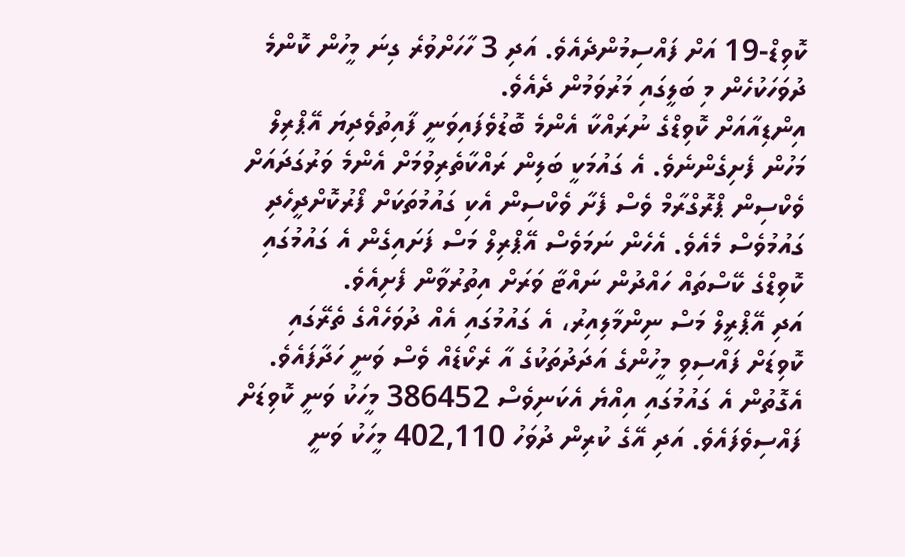ކޮވިޑް-19 އަށް ފައްސިމުންދެއެވެ. އަދި 3 ހާހަށްވުރެ ގިނަ މީހުން ކޮންމެ ދުވަހަކުހެން މި ބަލީގައި މަރުވަމުން ދެއެވެ.
އިންޑިއާއަށް ކޮވިޑްގެ ނުރައްކާ އެންމެ ބޮޑުވެފައިވަނީ ފާއިތުވެދިޔަ އޭޕްރިލް މަހުން ފެށިގެންނެވެ. އެ ގައުމަކީ ބަލިން ރައްކާތެރިވުމަށް އެންމެ ވަރުގަދައަށް ވެކްސިން ޕްރޮގްރާމް ވެސް ފެށާ ވެކްސިން އެކި ގައުމުތަކަށް ފޯރުކޮށްދީހެދި ގައުމުވެސް މެއެވެ. އެހެން ނަމަވެސް އޭޕްރިލް މަސް ފަށައިގެން އެ ގައުމުގައި ކޮވިޑްގެ ކޭސްތައް ހައްދުން ނައްޓާ ވަރަށް އިތުރުވާން ފެށިއެވެ.
އަދި އޭޕްރީލް މަސް ނިންމާލިއިރު، އެ ގައުމުގައި އެއް ދުވަހެއްގެ ތެރޭގައި ކޮވިޑަށް ފައްސިވި މީހުންގެ އަދަދުތަކުގެ އާ ރެކޯޑެއް ވެސް ވަނީ ހަދާފައެވެ. އެގޮތުން އެ ގައުމުގައި އިއްޔެ އެކަނިވެސް 386452 މީހަކު ވަނީ ކޮވިޑަށް ފައްސިވެފައެވެ. އަދި އޭގެ ކުރިން ދުވަހު 402,110 މީހަކު ވަނީ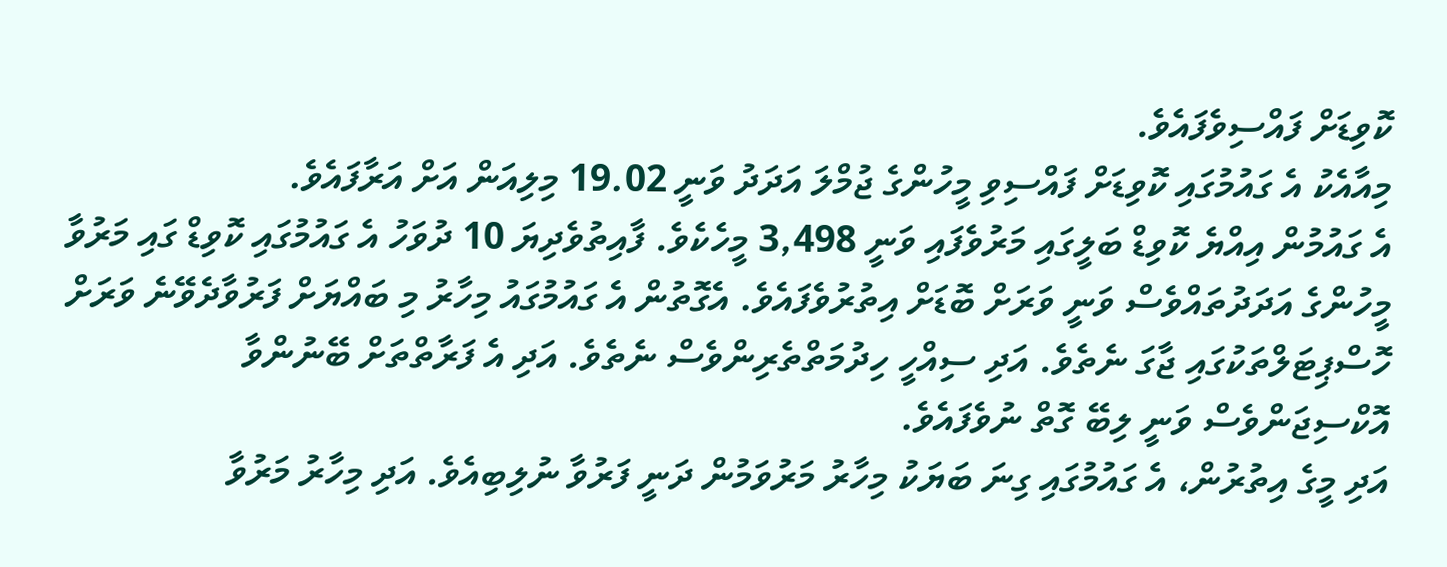ކޮވިޑަށް ފައްސިވެފައެވެ.
މިއާއެކު އެ ގައުމުގައި ކޮވިޑަށް ފައްސިވި މީހުންގެ ޖުމްލަ އަދަދު ވަނީ 19.02 މިލިއަން އަށް އަރާފައެވެ.
އެ ގައުމުން އިއްޔެ ކޮވިޑް ބަލީގައި މަރުވެފައި ވަނީ 3,498 މީހެކެވެ. ފާއިތުވެދިޔަ 10 ދުވަހު އެ ގައުމުގައި ކޮވިޑް ގައި މަރުވާ މީހުންގެ އަދަދުތައްވެސް ވަނީ ވަރަށް ބޮޑަށް އިތުރުވެފައެވެ. އެގޮތުން އެ ގައުމުގައު މިހާރު މި ބައްޔަށް ފަރުވާދެވޭނެ ވަރަށް ހޮސްޕިޓަލްތަކުގައި ޖާގަ ނެތެވެ. އަދި ސިއްހީ ހިދުމަތްތެރިންވެސް ނެތެވެ. އަދި އެ ފަރާތްތަށް ބޭނުންވާ އޮކްސިޖަންވެސް ވަނީ ލިބޭ ގޮތް ނުވެފައެވެ.
އަދި މީގެ އިތުރުން، އެ ގައުމުގައި ގިނަ ބަޔަކު މިހާރު މަރުވަމުން ދަނީ ފަރުވާ ނުލިބިއެވެ. އަދި މިހާރު މަރުވާ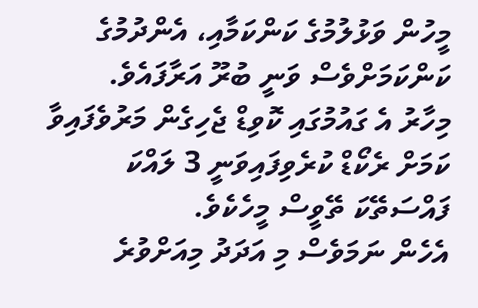މީހުން ވަޅުލުމުގެ ކަންކަމާއި، އެންދުމުގެ ކަންކަމަށްވެސް ވަނީ ބުރޫ އަރާފައެވެ.
މިހާރު އެ ގައުމުގައި ކޮވިޑް ޖެހިގެން މަރުވެފައިވާ ކަމަށް ރެކޯޑް ކުރެވިފައިވަނީ 3 ލައްކަ ފައްސަތޭކަ ތޭވީސް މީހެކެވެ.
އެހެން ނަމަވެސް މި އަދަދު މިއަށްވުރެ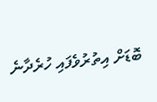ބޮޑަށް އިތުރުވެފައި ހުރެދާނެ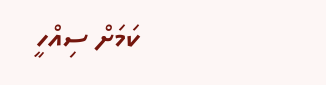ކަމަށް ސިއްހީ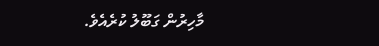މާހިރުން ގަބޫލު ކުރެއެވެ.